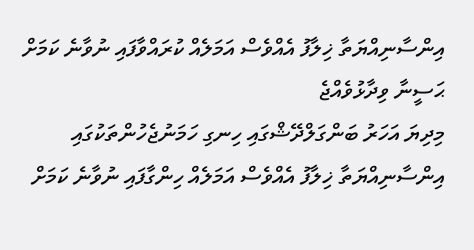އިންސާނިއްޔަތާ ޚިލާފު އެއްވެސް އަމަލެއް ކުރައްވާފައި ނުވާނެ ކަމަށް ޙަސީނާ ވިދާޅުވެއްޖެ
މިދިޔަ އަހަރު ބަންގަލްދޭޝްގައި ހިނގި ހަމަނުޖެހުންތަކުގައި އިންސާނިއްޔަތާ ޚިލާފު އެއްވެސް އަމަލެއް ހިންގާފައި ނުވާނެ ކަމަށް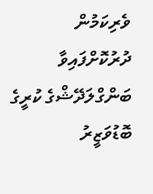ވެރިކަމުން ދުރުކޮށްފައިވާ ބަންގްލަދޭޝްގެ ކުރީގެ ބޮޑުވަޒީރު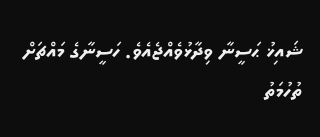ޝައިޚު ޙަސީނާ ވިދާޅުވެއްޖެއެވެ. ހަސީނާގެ މައްޗަށް ތުހުމަތު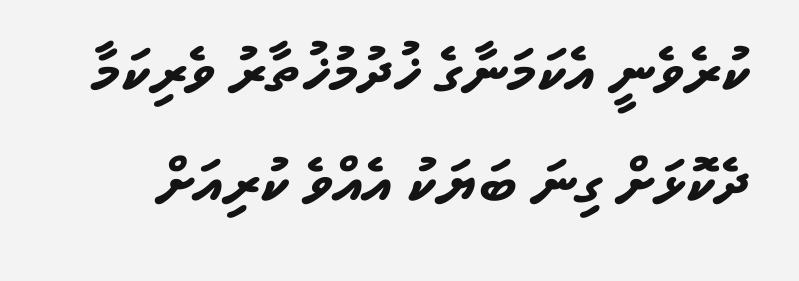ކުރެވެނީ އެކަމަނާގެ ޚުދުމުޚުތާރު ވެރިކަމާ ދެކޮޅަށް ގިނަ ބަޔަކު އެއްވެ ކުރިއަށް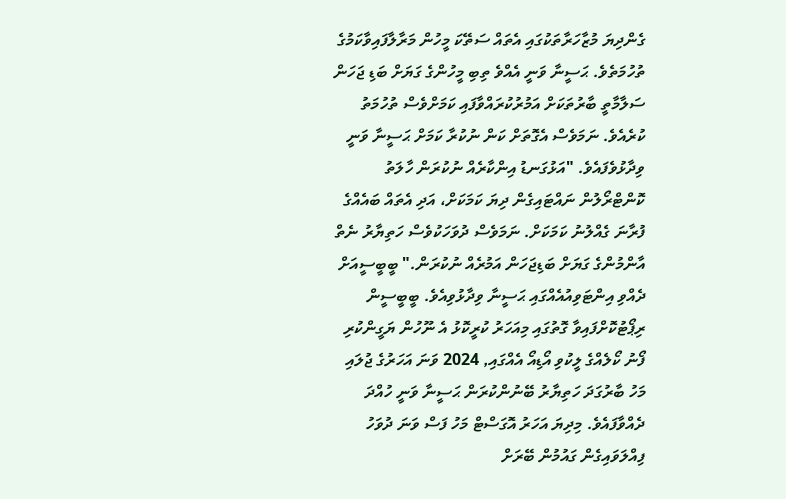ގެންދިޔަ މުޒާހަރާތަކުގައި އެތައް ސަތޭކަ މީހުން މަރާލާފައިވާކަމުގެ ތުހުމަތެވެ. ޙަސީނާ ވަނީ އެއްވެ ތިބި މީހުންގެ ގަޔަށް ބަޑި ޖަހަން ސަލާމާތީ ބާރުތަކަށް އަމުރުކުރައްވާފައި ކަމަށްވެސް ތުހުމަތު ކުރެއެވެ. ނަމަވެސް އެގޮތަށް ކަން ނުކުރާ ކަމަށް ޙަސީނާ ވަނީ ވިދާޅުވެފައެވެ. "އަޅުގަނޑު އިންކާރެއް ނުކުރަން ހާލަތު ކޮންޓްރޯލުން ނައްޓައިގެން ދިޔަ ކަމަކަށް، އަދި އެތައް ބައެއްގެ ފުރާނަ ގެއްލުނު ކަމަކަށް. ނަމަވެސް ދުވަހަކުވެސް ހަތިޔާރު ނެތް އާންމުންގެ ގަޔަށް ބަޑިޖަހަން އަމުރެއް ނުކުރަން." ބީބީސީއަށް ދެއްވި އިންޓަވިއުއެއްގައި ޙަސީނާ ވިދާޅުވިއެވެ. ބީބީސީން ރިޕޯޓުކޮށްފައިވާ ގޮތުގައި މިއަހަރު ކުރީކޮޅު އެ ނޫހުން ޔަގީންކުރި ފޯނު ކޯލެއްގެ ލީކުވި އޯޑިއޯ އެއްގައި, 2024 ވަނަ އަހަރުގެ ޖުލައި މަހު ބާރުގަދަ ހަތިޔާރު ބޭނުންކުރަން ޙަސީނާ ވަނީ ހުއްދަ ދެއްވާފައެވެ. މިދިޔަ އަހަރު އޮގަސްޓް މަހު ފަސް ވަނަ ދުވަހު ފިއްލަވައިގެން ގައުމުން ބޭރަށް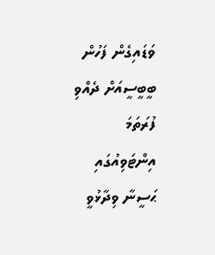ވަޑައިގެން ފަހުން ބީބީސީއަށް ދެއްވި ފުރަތަމަ އިންޓަވިއުގައި ޙަސީނާ ވިދާޅުވީ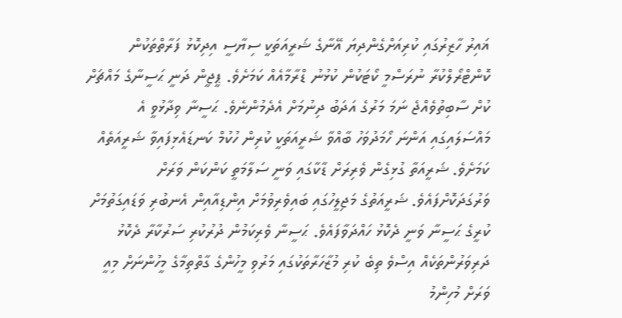ޣައިރު ހާޒިރުގައި ކުރިއަށްގެންދިޔަ އޭނާގެ ޝަރީއަތަކީ ސިޔާސީ އިދިކޮޅު ފަރާތްތަކުން ކޮންޓްރޯލްކުރާ ނުރަސްމީ ކޯޓަކުން ކުޅުނު ޑްރާމާއެއް ކަމަށެވެ. ޕީޖީން ދަނީ ޙަސީނާގެ މައްޗަށް ކުށް ސާބިތުވެއްޖެ ނަމަ މަރުގެ އަދަބު ދިނުމަށް އެދެމުންނެވެ. ޙަސީނާ ވިދާޅުވީ އެ މައްސަލައިގައި އަންނަ ހޯމަދުވަހު ބާއްވާ ޝަރީއަތަކީ ކުރިން ހުކުމް ކަނޑައެޅިފައިވާ ޝަރީއަތެއް ކަމަށެވެ. ޝަރީއަތާ ގުޅިގެން ވެރިރަށް ޑާކާގައި ވަނީ ސަލާމަތީ ކަންކަން ވަރަށް ވަރުގަދަކޮށްފައެވެ. ޝަރީއަތުގެ މަޖިލީހުގައި ބައިވެރިވުމަށް އިންޑިއާއިން އެނބުރި ވަޑައިގަތުމަށް ކުރީގެ ޙަސީނާ ވަނީ ދެކޮޅު ހައްދަވާފައެވެ. ޙަސީނާ ވެރިކަމުން ދުރުކުރި ސަރުކާރާ ދެކޮޅު ދަރިވަރުންތަކެއް އިސްވެ ތިބެ ކުރި މުޒާހަރާތަކުގައި މަރުވި މީހުންގެ ގާތްތިމާގެ މީހުންނަށް މިއީ ވަރަށް މުހިންމު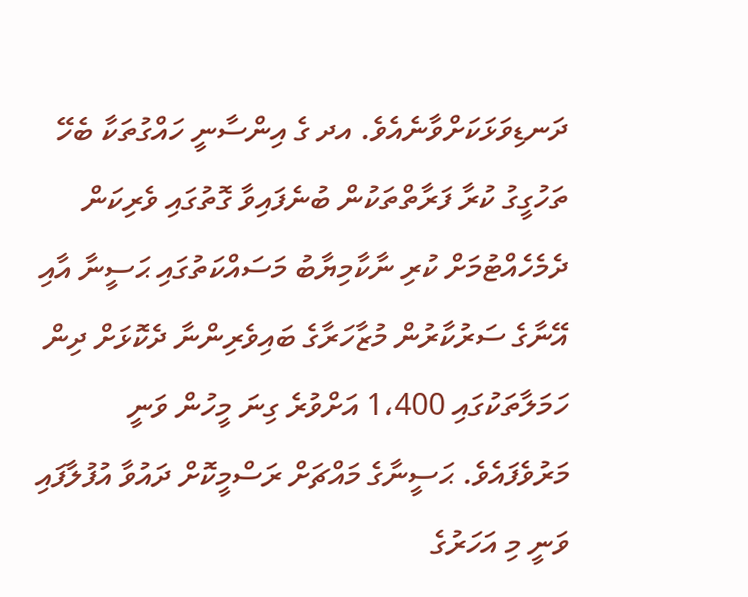ދަނޑިވަޅަކަށްވާނެއެވެ. އދ ގެ އިންސާނީ ހައްގުތަކާ ބެހޭ ތަހުގީގު ކުރާ ފަރާތްތަކުން ބުނެފައިވާ ގޮތުގައި ވެރިކަން ދެމެހެއްޓުމަށް ކުރި ނާކާމިޔާބު މަސައްކަތުގައި ޙަސީނާ އާއި އޭނާގެ ސަރުކާރުން މުޒާހަރާގެ ބައިވެރިންނާ ދެކޮޅަށް ދިން ހަމަލާތަކުގައި 1،400 އަށްވުރެ ގިނަ މީހުން ވަނީ މަރުވެފައެވެ. ޙަސީނާގެ މައްޗަށް ރަސްމީކޮށް ދައުވާ އުފުލާފައި ވަނީ މި އަހަރުގެ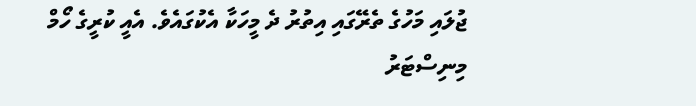ޖުލައި މަހުގެ ތެރޭގައި އިތުރު ދެ މީހަކާ އެކުގައެވެ. އެއީ ކުރީގެ ހޯމް މިނިސްޓަރު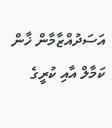އަސަދުއްޒާމާން ޚާން ކަމާލް އާއި ކުރީގެ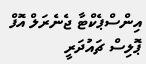އިންސްޕެކްޓާ ޖެނެރަލް އޮފް ޕޮލިސް ޗައުދަރީ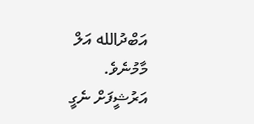އަބްދުالله އަލް މާމުނެވެ.
އަރުޝީފަށް ނެގީ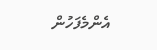އެންމެފަހުން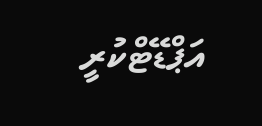އަޕްޑޭޓްކުރީ